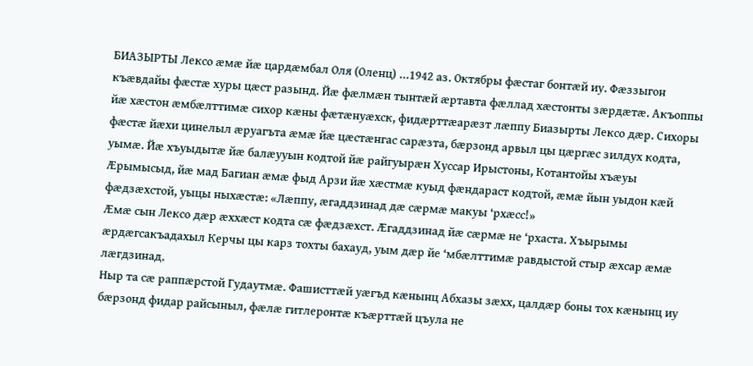БИАЗЫРТЫ Лексо æмæ йæ цардæмбал Оля (Оленц) …1942 аз. Октябры фæстаг бонтæй иу. Фæззыгон къæвдайы фæстæ хуры цæст разынд. Йæ фæлмæн тынтæй æртавта фæллад хæстонты зæрдæтæ. Акъоппы йæ хæстон æмбæлттимæ сихор кæны фæтæнуæхск, фидæрттæарæзт лæппу Биазырты Лексо дæр. Сихоры фæстæ йæхи цинелыл æруагъта æмæ йæ цæстæнгас сарæзта, бæрзонд арвыл цы цæргæс зилдух кодта, уымæ. Йæ хъуыдытæ йæ балæууын кодтой йæ райгуырæн Хуссар Ирыстоны, Котантойы хъæуы
Æрымысыд, йæ мад Багиан æмæ фыд Арзи йæ хæстмæ куыд фæндараст кодтой, æмæ йын уыдон кæй фæдзæхстой, уыцы ныхæстæ: «Лæппу, æгаддзинад дæ сæрмæ макуы ‘рхæсс!»
Æмæ сын Лексо дæр æххæст кодта сæ фæдзæхст. Æгаддзинад йæ сæрмæ не ‘рхаста. Хъырымы æрдæгсакъадахыл Керчы цы карз тохты бахауд, уым дæр йе ‘мбæлттимæ равдыстой стыр æхсар æмæ лæгдзинад.
Ныр та сæ раппæрстой Гудаутмæ. Фашисттæй уæгъд кæнынц Абхазы зæхх, цалдæр боны тох кæнынц иу бæрзонд фидар райсыныл, фæлæ гитлеронтæ къæрттæй цъула не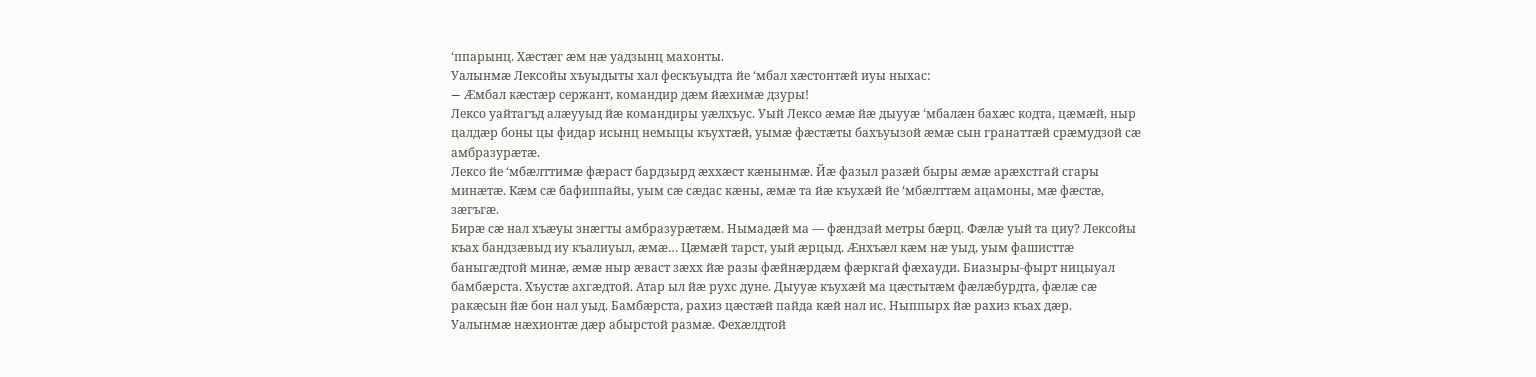‘ппарынц. Хæстæг æм нæ уадзынц махонты.
Уалынмæ Лексойы хъуыдыты хал фескъуыдта йе ‘мбал хæстонтæй иуы ныхас:
— Æмбал кæстæр сержант, командир дæм йæхимæ дзуры!
Лексо уайтагъд алæууыд йæ командиры уæлхъус. Уый Лексо æмæ йæ дыууæ ‘мбалæн бахæс кодта, цæмæй, ныр цалдæр боны цы фидар исынц немыцы къухтæй, уымæ фæстæты бахъуызой æмæ сын гранаттæй срæмудзой сæ амбразурæтæ.
Лексо йе ‘мбæлттимæ фæраст бардзырд æххæст кæнынмæ. Йæ фазыл разæй быры æмæ арæхстгай сгары минæтæ. Кæм сæ бафиппайы, уым сæ сæдас кæны, æмæ та йæ къухæй йе ‘мбæлттæм ацамоны, мæ фæстæ, зæгъгæ.
Бирæ сæ нал хъæуы знæгты амбразурæтæм. Нымадæй ма — фæндзай метры бæрц. Фæлæ уый та циу? Лексойы къах бандзæвыд иу къалиуыл, æмæ… Цæмæй тарст, уый æрцыд. Æнхъæл кæм нæ уыд, уым фашисттæ баныгæдтой минæ, æмæ ныр æваст зæхх йæ разы фæйнæрдæм фæркгай фæхауди. Биазыры-фырт ницыуал бамбæрста. Хъустæ ахгæдтой. Атар ыл йæ рухс дуне. Дыууæ къухæй ма цæстытæм фæлæбурдта, фæлæ сæ ракæсын йæ бон нал уыд. Бамбæрста, рахиз цæстæй пайда кæй нал ис. Ныппырх йæ рахиз къах дæр.
Уалынмæ нæхионтæ дæр абырстой размæ. Фехæлдтой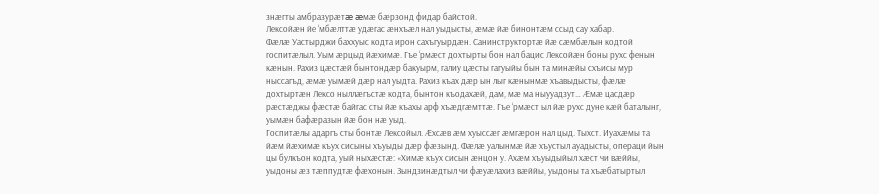знæгты амбразурæтæ æмæ бæрзонд фидар байстой.
Лексойæн йе ‘мбæлттæ удæгас æнхъæл нал уыдысты, æмæ йæ бинонтæм ссыд сау хабар.
Фæлæ Уастырджи баххуыс кодта ирон сахъгуырдæн. Санинструктортæ йæ сæмбæлын кодтой госпитæлыл. Уым æрцыд йæхимæ. Гъе ‘рмæст дохтырты бон нал бацис Лексойæн боны рухс фенын кæнын. Рахиз цæстæй бынтондæр бакуырм, галиу цæсты гагуыйы бын та минæйы схъисы мур ныссагъд, æмæ уымæй дæр нал уыдта. Рахиз къах дæр ын лыг кæнынмæ хъавыдысты, фæлæ дохтыртæн Лексо ныллæгъстæ кодта, бынтон къодахæй, дам, мæ ма ныууадзут… Æмæ цасдæр рæстæджы фæстæ байгас сты йæ къахы арф хъæдгæмттæ. Гъе ‘рмæст ыл йæ рухс дуне кæй баталынг, уымæн бафæразын йæ бон нæ уыд.
Госпитæлы адаргъ сты бонтæ Лексойыл. Æхсæв æм хуыссæг æмгæрон нал цыд. Тыхст. Иуахæмы та йæм йæхимæ къух сисыны хъуыды дæр фæзынд. Фæлæ уалынмæ йæ хъустыл ауадысты, операци йын цы булкъон кодта, уый ныхæстæ: «Химæ къух сисын æнцон у. Ахæм хъуыдыйыл хæст чи вæййы, уыдоны æз тæппудтæ фæхонын. Зындзинæдтыл чи фæуæлахиз вæййы, уыдоны та хъæбатыртыл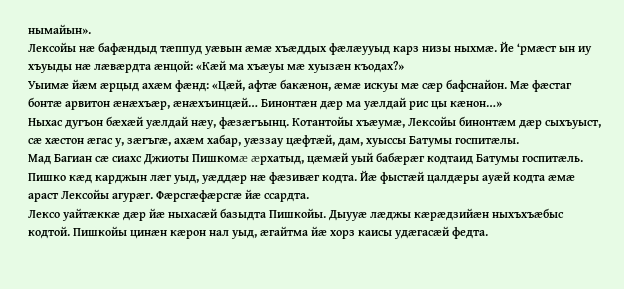нымайын».
Лексойы нæ бафæндыд тæппуд уæвын æмæ хъæддых фæлæууыд карз низы ныхмæ. Йе ‘рмæст ын иу хъуыды нæ лæвæрдта æнцой: «Кæй ма хъæуы мæ хуызæн къодах?»
Уыимæ йæм æрцыд ахæм фæнд: «Цæй, афтæ бакæнон, æмæ искуы мæ сæр бафснайон. Мæ фæстаг бонтæ арвитон æнæхъæр, æнæхъинцæй… Бинонтæн дæр ма уæлдай рис цы кæнон…»
Ныхас дугъон бæхæй уæлдай нæу, фæзæгъынц. Котантойы хъæумæ, Лексойы бинонтæм дæр сыхъуыст, сæ хæстон æгас у, зæгъгæ, ахæм хабар, уæззау цæфтæй, дам, хуыссы Батумы госпитæлы.
Мад Багиан сæ сиахс Джиоты Пишкомæ æрхатыд, цæмæй уый бабæрæг кодтаид Батумы госпитæль. Пишко кæд карджын лæг уыд, уæддæр нæ фæзивæг кодта. Йæ фыстæй цалдæры ауæй кодта æмæ араст Лексойы агурæг. Фæрсгæфæрсгæ йæ ссардта.
Лексо уайтæккæ дæр йæ ныхасæй базыдта Пишкойы. Дыууæ лæджы кæрæдзийæн ныхъхъæбыс кодтой. Пишкойы цинæн кæрон нал уыд, æгайтма йæ хорз каисы удæгасæй федта.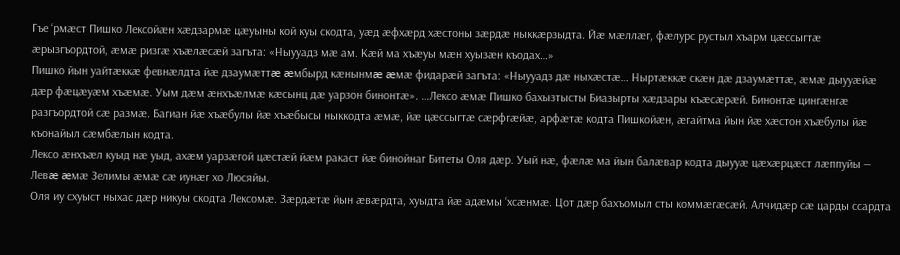Гъе ‘рмæст Пишко Лексойæн хæдзармæ цæуыны кой куы скодта, уæд æфхæрд хæстоны зæрдæ ныккæрзыдта. Йæ мæллæг, фæлурс рустыл хъарм цæссыгтæ æрызгъордтой, æмæ ризгæ хъæлæсæй загъта: «Ныууадз мæ ам. Кæй ма хъæуы мæн хуызæн къодах…»
Пишко йын уайтæккæ февнæлдта йæ дзаумæттæ æмбырд кæнынмæ æмæ фидарæй загъта: «Ныууадз дæ ныхæстæ… Ныртæккæ скæн дæ дзаумæттæ, æмæ дыууæйæ дæр фæцæуæм хъæмæ. Уым дæм æнхъæлмæ кæсынц дæ уарзон бинонтæ». …Лексо æмæ Пишко бахызтысты Биазырты хæдзары къæсæрæй. Бинонтæ цингæнгæ разгъордтой сæ размæ. Багиан йæ хъæбулы йæ хъæбысы ныккодта æмæ, йæ цæссыгтæ сæрфгæйæ, арфæтæ кодта Пишкойæн, æгайтма йын йæ хæстон хъæбулы йæ къонайыл сæмбæлын кодта.
Лексо æнхъæл куыд нæ уыд, ахæм уарзæгой цæстæй йæм ракаст йæ бинойнаг Битеты Оля дæр. Уый нæ, фæлæ ма йын балæвар кодта дыууæ цæхæрцæст лæппуйы — Левæ æмæ Зелимы æмæ сæ иунæг хо Люсяйы.
Оля иу схуыст ныхас дæр никуы скодта Лексомæ. Зæрдæтæ йын æвæрдта, хуыдта йæ адæмы ‘хсæнмæ. Цот дæр бахъомыл сты коммæгæсæй. Алчидæр сæ царды ссардта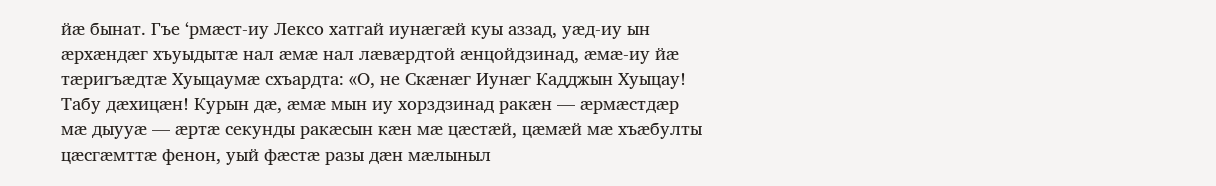йæ бынат. Гъе ‘рмæст-иу Лексо хатгай иунæгæй куы аззад, уæд-иу ын æрхæндæг хъуыдытæ нал æмæ нал лæвæрдтой æнцойдзинад, æмæ-иу йæ тæригъæдтæ Хуыцаумæ схъардта: «О, не Скæнæг Иунæг Кадджын Хуыцау! Табу дæхицæн! Курын дæ, æмæ мын иу хорздзинад ракæн — æрмæстдæр мæ дыууæ — æртæ секунды ракæсын кæн мæ цæстæй, цæмæй мæ хъæбулты цæсгæмттæ фенон, уый фæстæ разы дæн мæлыныл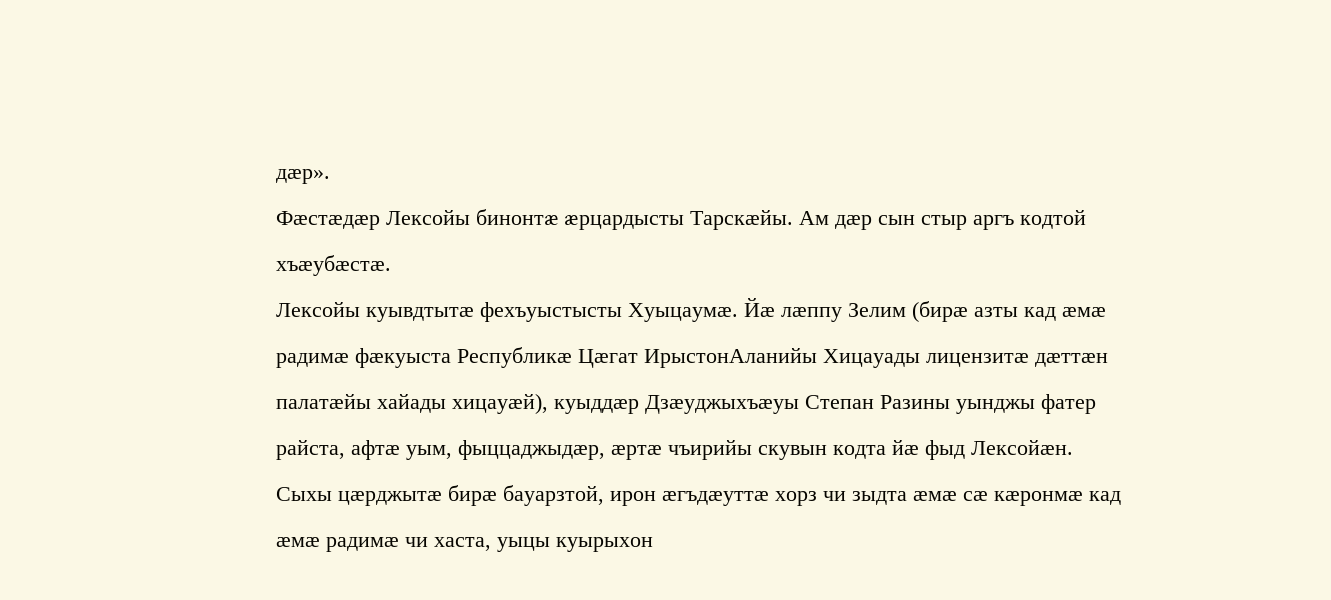дæр».
Фæстæдæр Лексойы бинонтæ æрцардысты Тарскæйы. Ам дæр сын стыр аргъ кодтой хъæубæстæ.
Лексойы куывдтытæ фехъуыстысты Хуыцаумæ. Йæ лæппу Зелим (бирæ азты кад æмæ радимæ фæкуыста Республикæ Цæгат ИрыстонАланийы Хицауады лицензитæ дæттæн палатæйы хайады хицауæй), куыддæр Дзæуджыхъæуы Степан Разины уынджы фатер райста, афтæ уым, фыццаджыдæр, æртæ чъирийы скувын кодта йæ фыд Лексойæн.
Сыхы цæрджытæ бирæ бауарзтой, ирон æгъдæуттæ хорз чи зыдта æмæ сæ кæронмæ кад æмæ радимæ чи хаста, уыцы куырыхон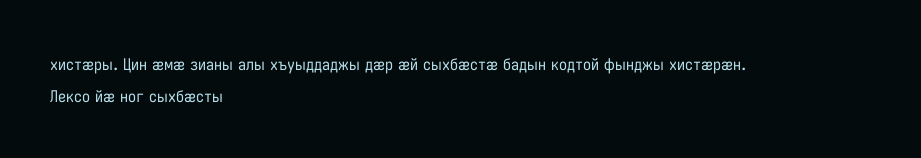хистæры. Цин æмæ зианы алы хъуыддаджы дæр æй сыхбæстæ бадын кодтой фынджы хистæрæн.
Лексо йæ ног сыхбæсты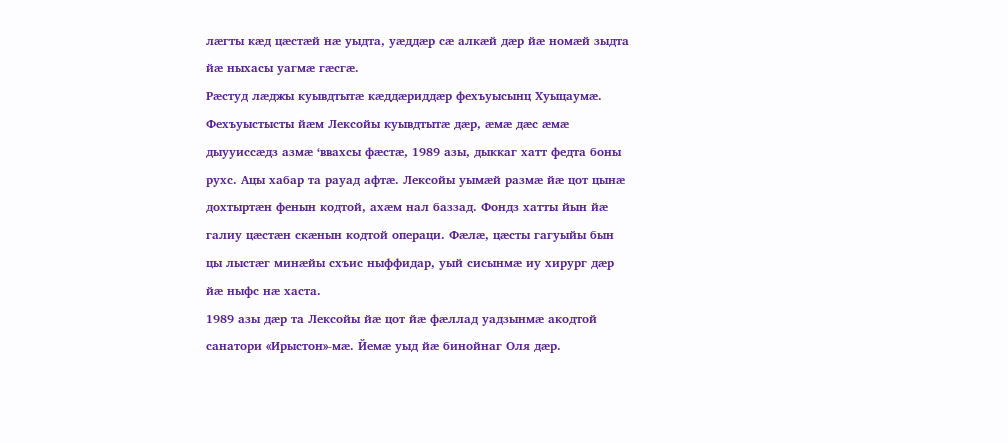лæгты кæд цæстæй нæ уыдта, уæддæр сæ алкæй дæр йæ номæй зыдта йæ ныхасы уагмæ гæсгæ.
Рæстуд лæджы куывдтытæ кæддæриддæр фехъуысынц Хуыцаумæ. Фехъуыстысты йæм Лексойы куывдтытæ дæр, æмæ дæс æмæ дыууиссæдз азмæ ‘ввахсы фæстæ, 1989 азы, дыккаг хатт федта боны рухс. Ацы хабар та рауад афтæ. Лексойы уымæй размæ йæ цот цынæ дохтыртæн фенын кодтой, ахæм нал баззад. Фондз хатты йын йæ галиу цæстæн скæнын кодтой операци. Фæлæ, цæсты гагуыйы бын цы лыстæг минæйы схъис ныффидар, уый сисынмæ иу хирург дæр йæ ныфс нæ хаста.
1989 азы дæр та Лексойы йæ цот йæ фæллад уадзынмæ акодтой санатори «Ирыстон»-мæ. Йемæ уыд йæ бинойнаг Оля дæр.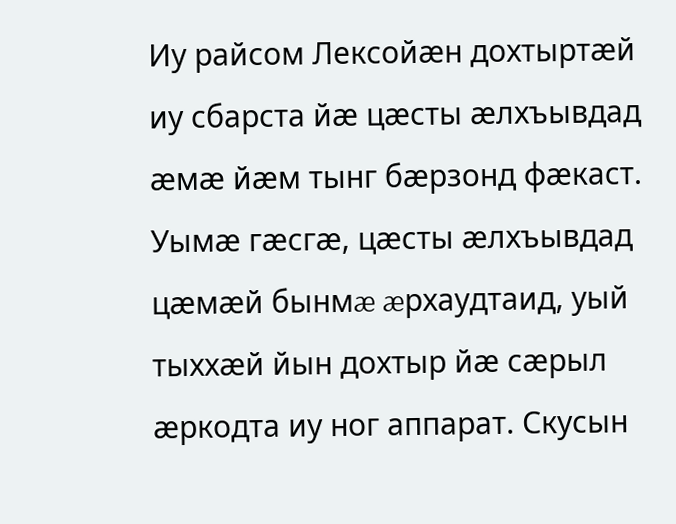Иу райсом Лексойæн дохтыртæй иу сбарста йæ цæсты æлхъывдад æмæ йæм тынг бæрзонд фæкаст. Уымæ гæсгæ, цæсты æлхъывдад цæмæй бынмæ æрхаудтаид, уый тыххæй йын дохтыр йæ сæрыл æркодта иу ног аппарат. Скусын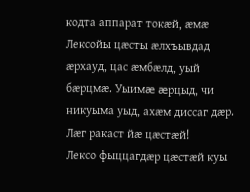кодта аппарат токæй, æмæ Лексойы цæсты æлхъывдад æрхауд, цас æмбæлд, уый бæрцмæ. Уыимæ æрцыд, чи никуыма уыд, ахæм диссаг дæр. Лæг ракаст йæ цæстæй!
Лексо фыццагдæр цæстæй куы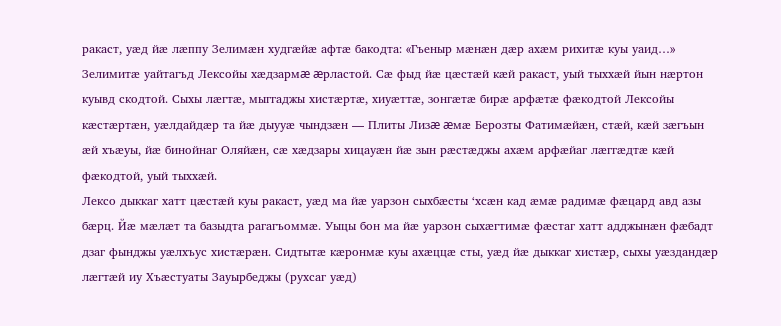ракаст, уæд йæ лæппу Зелимæн худгæйæ афтæ бакодта: «Гъеныр мæнæн дæр ахæм рихитæ куы уаид…»
Зелимитæ уайтагъд Лексойы хæдзармæ æрластой. Сæ фыд йæ цæстæй кæй ракаст, уый тыххæй йын нæртон куывд скодтой. Сыхы лæгтæ, мыггаджы хистæртæ, хиуæттæ, зонгæтæ бирæ арфæтæ фæкодтой Лексойы кæстæртæн, уæлдайдæр та йæ дыууæ чындзæн — Плиты Лизæ æмæ Берозты Фатимæйæн, стæй, кæй зæгъын æй хъæуы, йæ бинойнаг Оляйæн, сæ хæдзары хицауæн йæ зын рæстæджы ахæм арфæйаг лæггæдтæ кæй фæкодтой, уый тыххæй.
Лексо дыккаг хатт цæстæй куы ракаст, уæд ма йæ уарзон сыхбæсты ‘хсæн кад æмæ радимæ фæцард авд азы бæрц. Йæ мæлæт та базыдта рагагъоммæ. Уыцы бон ма йæ уарзон сыхæгтимæ фæстаг хатт адджынæн фæбадт дзаг фынджы уæлхъус хистæрæн. Сидтытæ кæронмæ куы ахæццæ сты, уæд йæ дыккаг хистæр, сыхы уæздандæр лæгтæй иу Хъæстуаты Зауырбеджы (рухсаг уæд)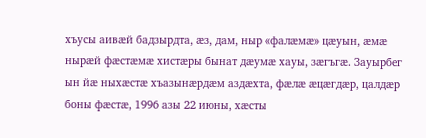хъусы аивæй бадзырдта, æз, дам, ныр «фалæмæ» цæуын, æмæ нырæй фæстæмæ хистæры бынат дæумæ хауы, зæгъгæ. Зауырбег ын йæ ныхæстæ хъазынæрдæм аздæхта, фæлæ æцæгдæр, цалдæр боны фæстæ, 1996 азы 22 июны, хæсты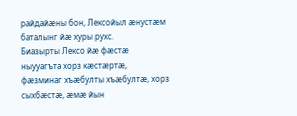райдайæны бон, Лексойыл æнустæм баталынг йæ хуры рухс.
Биазырты Лексо йæ фæстæ ныууагъта хорз кæстæртæ, фæзминаг хъæбулты хъæбултæ, хорз сыхбæстæ, æмæ йын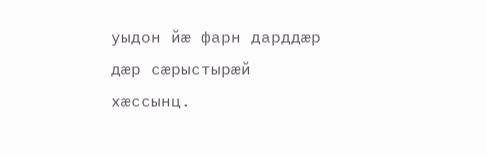уыдон йæ фарн дарддæр дæр сæрыстырæй хæссынц.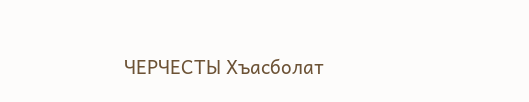ЧЕРЧЕСТЫ Хъасболат